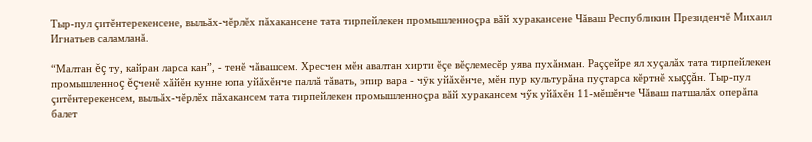Тыр-пул çитĕнтерекенсене, выльăх-чĕрлĕх пăхакансене тата тирпейлекен промышленноçра вăй хуракансене Чăваш Республикин Президенчĕ Михаил Игнатьев саламланă.

“Малтан ĕç ту, кайран ларса кан”, - тенĕ чăвашсем. Хресчен мĕн авалтан хирти ĕçе вĕçлемесĕр уява пухăнман. Раççейре ял хуçалăх тата тирпейлекен промышленноç ĕçченĕ хăйĕн кунне юпа уйăхĕнче паллă тăвать, эпир вара - чÿк уйăхĕнче, мĕн пур культурăна пуçтарса кĕртнĕ хыççăн. Тыр-пул çитĕнтерекенсем, выльăх-чĕрлĕх пăхакансем тата тирпейлекен промышленноçра вăй хуракансем чӳк уйăхĕн 11-мĕшĕнче Чăваш патшалăх оперăпа балет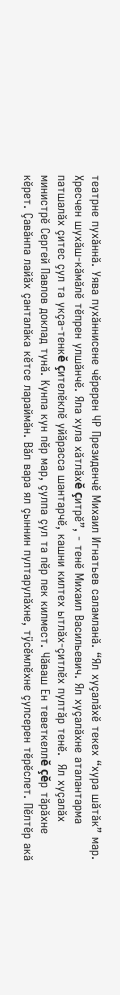театрне пухăннă. Уява пухăннисене чĕререн ЧР Президенчĕ Михаил Игнатьев саламланă. “Ял хуçалăхĕ текех “хура шăтăк” мар. Хресчен шухăш-кăмăлĕ тĕпрен улшăнчĕ. Яла хула хăтлăхĕ çитрĕ”, - тенĕ Михаил Васильевич. Ял хуçалăхне аталантарма патшалăх çитес çул та укçа-тенкĕ çителĕклĕ уйăрасса шантарчĕ, кашни килтех ытлăх-çитлĕх пултăр тенĕ.  Ял хуçалăх министрĕ Сергей Павлов доклад тунă. Кунпа кун пĕр мар, çулпа çул та пĕр пек килмест. Чăваш Ен теветкеллĕ çĕр тăрăхне кĕрет. Çавăнпа лайăх çанталăка кĕтсе лараймăн. Вăл вара ял çыннин пултарулăхне, тÿсĕмлĕхне çулсерен тĕрĕслет. Пĕлтĕр акă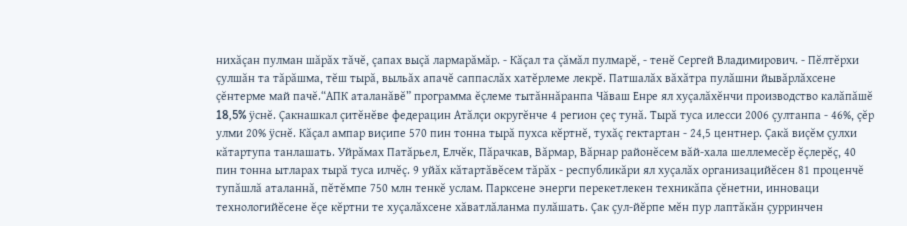нихăçан пулман шăрăх тăчĕ, çапах выçă лармарăмăр. - Кăçал та çăмăл пулмарĕ, - тенĕ Сергей Владимирович. - Пĕлтĕрхи çулшăн та тăрăшма, тĕш тырă, выльăх апачĕ саппаслăх хатĕрлеме лекрĕ. Патшалăх вăхăтра пулăшни йывăрлăхсене çĕнтерме май пачĕ.“АПК аталанăвĕ” программа ĕçлеме тытăннăранпа Чăваш Енре ял хуçалăхĕнчи производство калăпăшĕ 18,5% ÿснĕ. Çакнашкал çитĕнĕве федерацин Атăлçи округĕнче 4 регион çеç тунă. Тырă туса илесси 2006 çултанпа - 46%, çĕр улми 20% ÿснĕ. Кăçал ампар виçипе 570 пин тонна тырă пухса кĕртнĕ, тухăç гектартан - 24,5 центнер. Çакă виçĕм çулхи кăтартупа танлашать. Уйрăмах Патăрьел, Елчĕк, Пăрачкав, Вăрмар, Вăрнар районĕсем вăй-хала шеллемесĕр ĕçлерĕç, 40 пин тонна ытларах тырă туса илчĕç. 9 уйăх кăтартăвĕсем тăрăх - республикăри ял хуçалăх организацийĕсен 81 проценчĕ тупăшлă аталаннă, пĕтĕмпе 750 млн тенкĕ услам. Парксене энерги перекетлекен техникăпа çĕнетни, инноваци технологийĕсене ĕçе кĕртни те хуçалăхсене хăватлăланма пулăшать. Çак çул-йĕрпе мĕн пур лаптăкăн çурринчен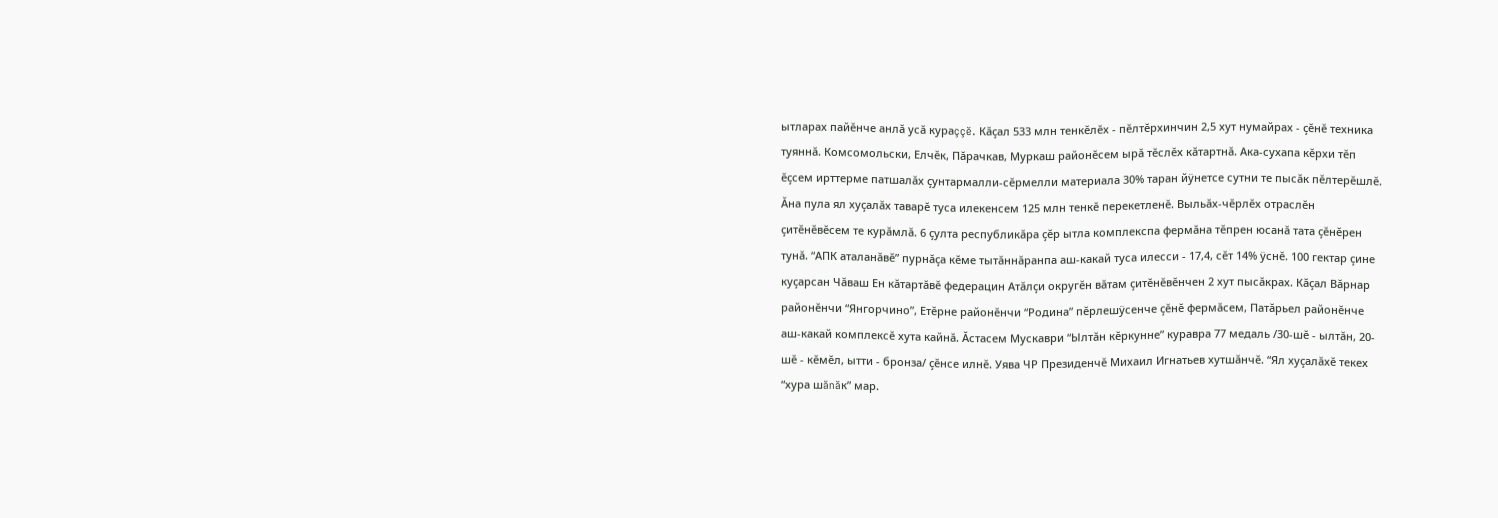ытларах пайĕнче анлă усă кураççĕ. Кăçал 533 млн тенкĕлĕх - пĕлтĕрхинчин 2,5 хут нумайрах - çĕнĕ техника туяннă. Комсомольски, Елчĕк, Пăрачкав, Муркаш районĕсем ырă тĕслĕх кăтартнă. Ака-сухапа кĕрхи тĕп ĕçсем ирттерме патшалăх çунтармалли-сĕрмелли материала 30% таран йÿнетсе сутни те пысăк пĕлтерĕшлĕ. Ăна пула ял хуçалăх таварĕ туса илекенсем 125 млн тенкĕ перекетленĕ. Выльăх-чĕрлĕх отраслĕн çитĕнĕвĕсем те курăмлă. 6 çулта республикăра çĕр ытла комплекспа фермăна тĕпрен юсанă тата çĕнĕрен тунă. “АПК аталанăвĕ” пурнăçа кĕме тытăннăранпа аш-какай туса илесси - 17,4, сĕт 14% ÿснĕ. 100 гектар çине куçарсан Чăваш Ен кăтартăвĕ федерацин Атăлçи округĕн вăтам çитĕнĕвĕнчен 2 хут пысăкрах. Кăçал Вăрнар районĕнчи “Янгорчино”, Етĕрне районĕнчи “Родина” пĕрлешÿсенче çĕнĕ фермăсем, Патăрьел районĕнче аш-какай комплексĕ хута кайнă. Ăстасем Мускаври “Ылтăн кĕркунне” куравра 77 медаль /30-шĕ - ылтăн, 20-шĕ - кĕмĕл, ытти - бронза/ çĕнсе илнĕ. Уява ЧР Президенчĕ Михаил Игнатьев хутшăнчĕ. “Ял хуçалăхĕ текех “хура шănăк” мар.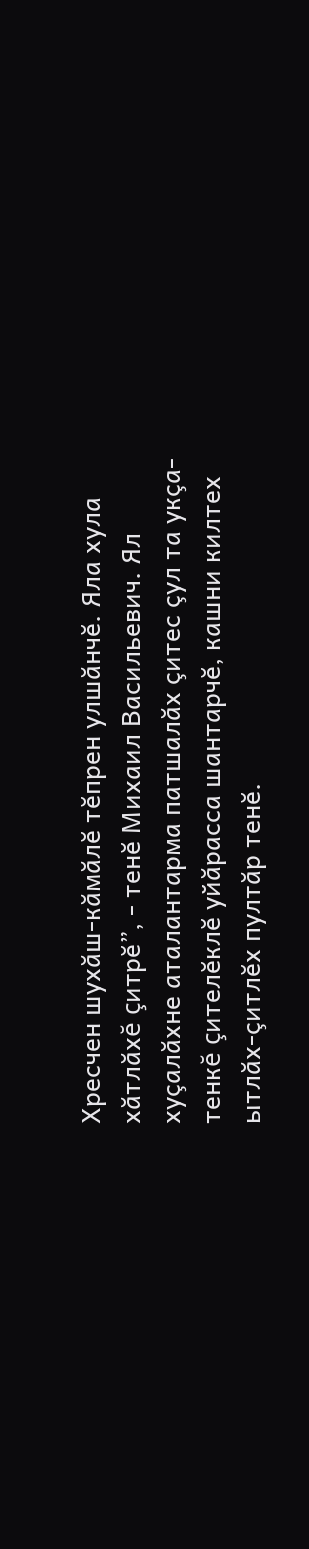Хресчен шухăш-кăмăлĕ тĕпрен улшăнчĕ. Яла хула хăтлăхĕ çитрĕ”, - тенĕ Михаил Васильевич. Ял хуçалăхне аталантарма патшалăх çитес çул та укçа-тенкĕ çителĕклĕ уйăрасса шантарчĕ, кашни килтех ытлăх-çитлĕх пултăр тенĕ.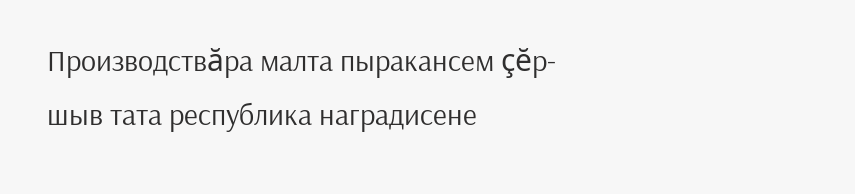Производствăра малта пыракансем çĕр-шыв тата республика наградисене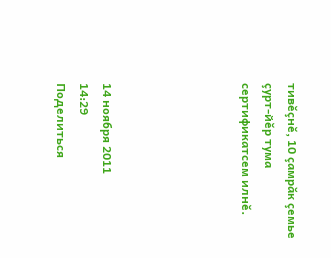тивĕçнĕ, 10 çамрăк çемье çурт-йĕр тума сертификатсем илнĕ.





14 ноября 2011
14:29
Поделиться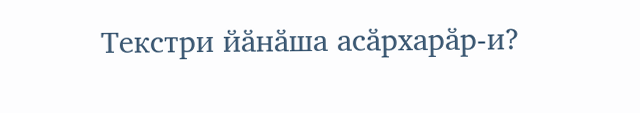Текстри йӑнӑша асӑрхарӑр-и?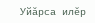Уйӑрса илӗр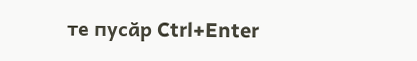те пусӑр Ctrl+Enter